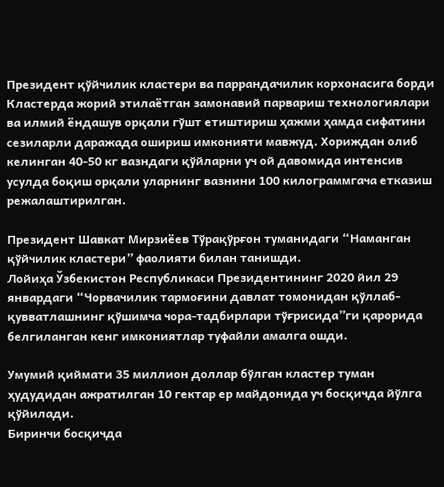Президент қўйчилик кластери ва паррандачилик корхонасига борди
Кластерда жорий этилаётган замонавий парвариш технологиялари ва илмий ёндашув орқали гўшт етиштириш ҳажми ҳамда сифатини сезиларли даражада ошириш имконияти мавжуд. Хориждан олиб келинган 40-50 кг вазндаги қўйларни уч ой давомида интенсив усулда боқиш орқали уларнинг вазнини 100 килограммгача етказиш режалаштирилган.

Президент Шавкат Мирзиёев Тўрақўрғон туманидаги “Наманган қўйчилик кластери” фаолияти билан танишди.
Лойиҳа Ўзбекистон Республикаси Президентининг 2020 йил 29 январдаги “Чорвачилик тармоғини давлат томонидан қўллаб-қувватлашнинг қўшимча чора-тадбирлари тўғрисида”ги қарорида белгиланган кенг имкониятлар туфайли амалга ошди.

Умумий қиймати 35 миллион доллар бўлган кластер туман ҳудудидан ажратилган 10 гектар ер майдонида уч босқичда йўлга қўйилади.
Биринчи босқичда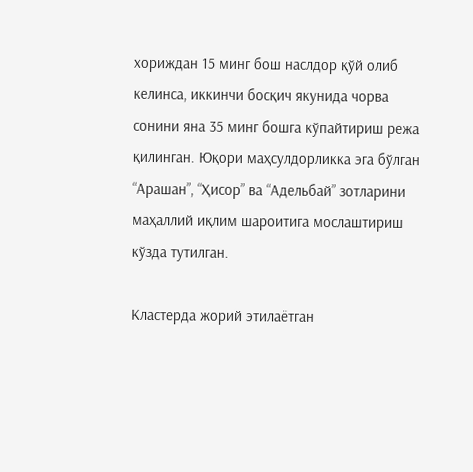хориждан 15 минг бош наслдор қўй олиб келинса, иккинчи босқич якунида чорва сонини яна 35 минг бошга кўпайтириш режа қилинган. Юқори маҳсулдорликка эга бўлган “Арашан”, “Ҳисор” ва “Адельбай” зотларини маҳаллий иқлим шароитига мослаштириш кўзда тутилган.

Кластерда жорий этилаётган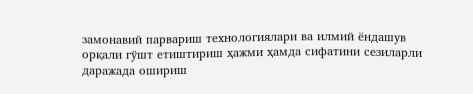замонавий парвариш технологиялари ва илмий ёндашув орқали гўшт етиштириш ҳажми ҳамда сифатини сезиларли даражада ошириш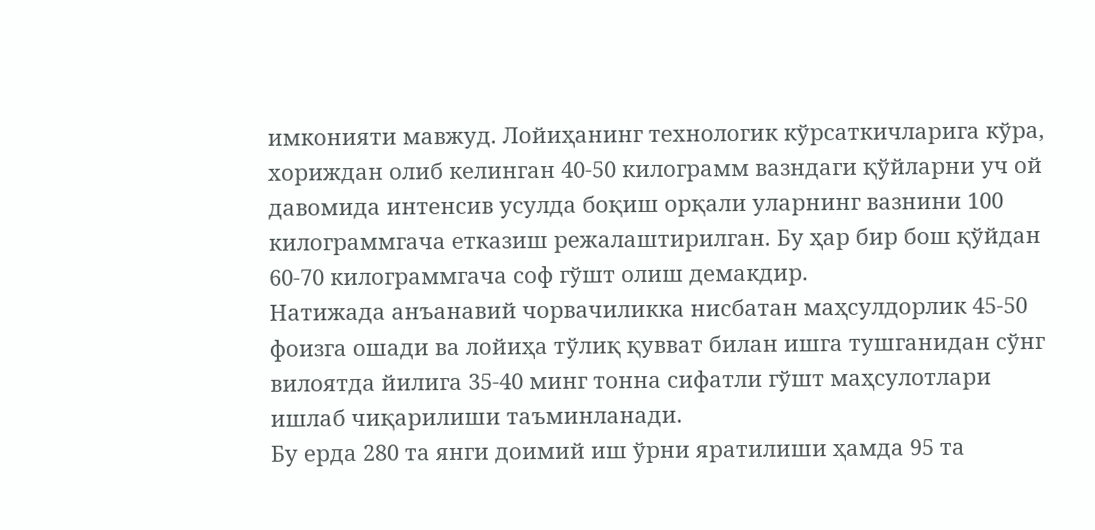имконияти мавжуд. Лойиҳанинг технологик кўрсаткичларига кўра, хориждан олиб келинган 40-50 килограмм вазндаги қўйларни уч ой давомида интенсив усулда боқиш орқали уларнинг вазнини 100 килограммгача етказиш режалаштирилган. Бу ҳар бир бош қўйдан 60-70 килограммгача соф гўшт олиш демакдир.
Натижада анъанавий чорвачиликка нисбатан маҳсулдорлик 45-50 фоизга ошади ва лойиҳа тўлиқ қувват билан ишга тушганидан сўнг вилоятда йилига 35-40 минг тонна сифатли гўшт маҳсулотлари ишлаб чиқарилиши таъминланади.
Бу ерда 280 та янги доимий иш ўрни яратилиши ҳамда 95 та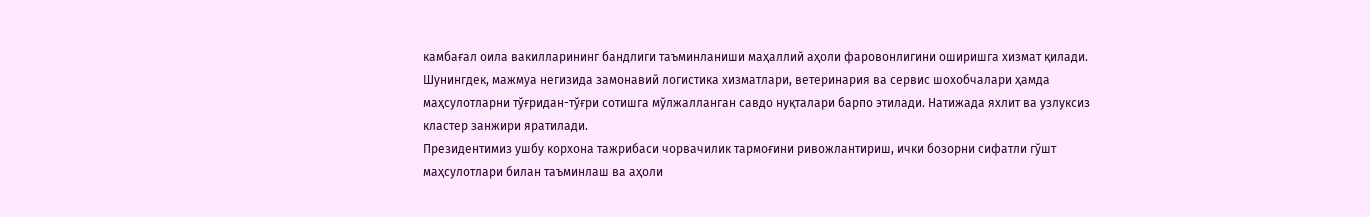камбағал оила вакилларининг бандлиги таъминланиши маҳаллий аҳоли фаровонлигини оширишга хизмат қилади.
Шунингдек, мажмуа негизида замонавий логистика хизматлари, ветеринария ва сервис шохобчалари ҳамда маҳсулотларни тўғридан-тўғри сотишга мўлжалланган савдо нуқталари барпо этилади. Натижада яхлит ва узлуксиз кластер занжири яратилади.
Президентимиз ушбу корхона тажрибаси чорвачилик тармоғини ривожлантириш, ички бозорни сифатли гўшт маҳсулотлари билан таъминлаш ва аҳоли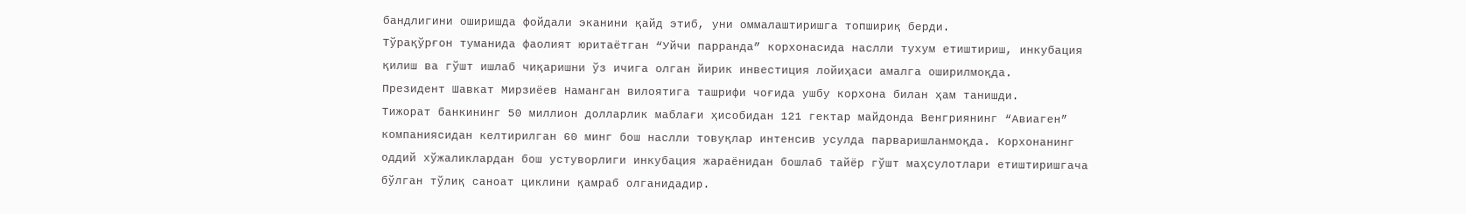бандлигини оширишда фойдали эканини қайд этиб, уни оммалаштиришга топшириқ берди.
Тўрақўрғон туманида фаолият юритаётган “Уйчи парранда” корхонасида наслли тухум етиштириш, инкубация қилиш ва гўшт ишлаб чиқаришни ўз ичига олган йирик инвестиция лойиҳаси амалга оширилмоқда.
Президент Шавкат Мирзиёев Наманган вилоятига ташрифи чоғида ушбу корхона билан ҳам танишди.
Тижорат банкининг 50 миллион долларлик маблағи ҳисобидан 121 гектар майдонда Венгриянинг “Авиаген” компаниясидан келтирилган 60 минг бош наслли товуқлар интенсив усулда парваришланмоқда. Корхонанинг оддий хўжаликлардан бош устуворлиги инкубация жараёнидан бошлаб тайёр гўшт маҳсулотлари етиштиришгача бўлган тўлиқ саноат циклини қамраб олганидадир.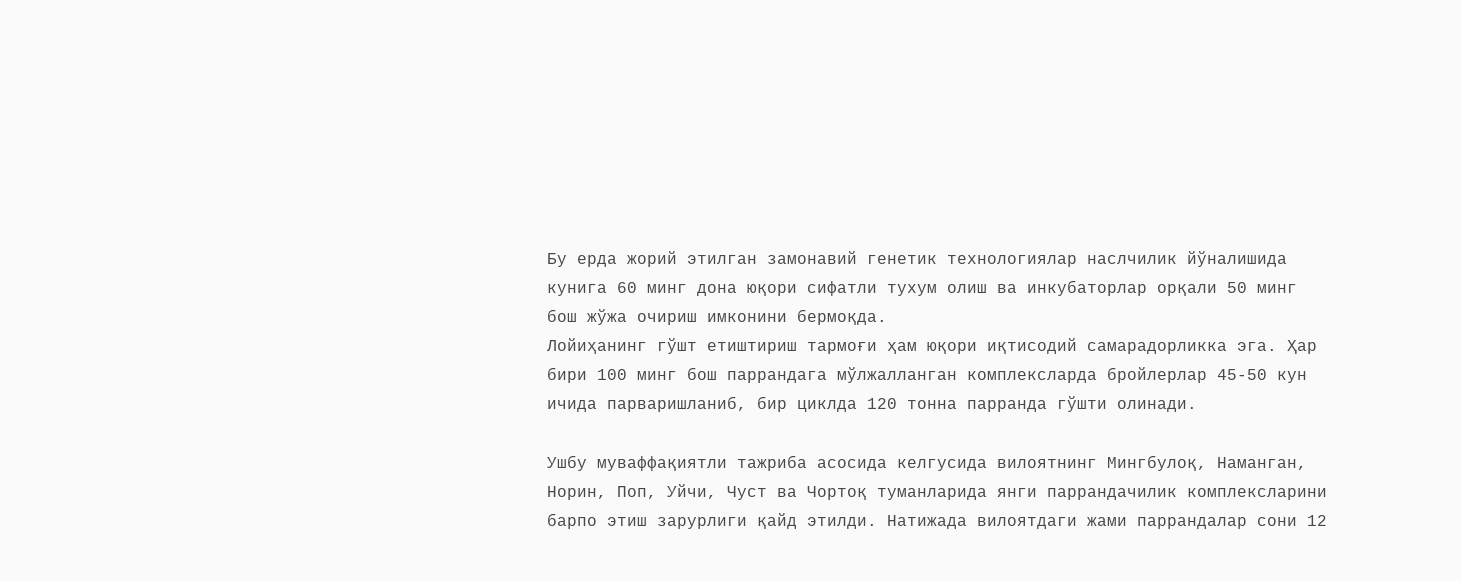Бу ерда жорий этилган замонавий генетик технологиялар наслчилик йўналишида кунига 60 минг дона юқори сифатли тухум олиш ва инкубаторлар орқали 50 минг бош жўжа очириш имконини бермоқда.
Лойиҳанинг гўшт етиштириш тармоғи ҳам юқори иқтисодий самарадорликка эга. Ҳар бири 100 минг бош паррандага мўлжалланган комплексларда бройлерлар 45-50 кун ичида парваришланиб, бир циклда 120 тонна парранда гўшти олинади.

Ушбу муваффақиятли тажриба асосида келгусида вилоятнинг Мингбулоқ, Наманган, Норин, Поп, Уйчи, Чуст ва Чортоқ туманларида янги паррандачилик комплексларини барпо этиш зарурлиги қайд этилди. Натижада вилоятдаги жами паррандалар сони 12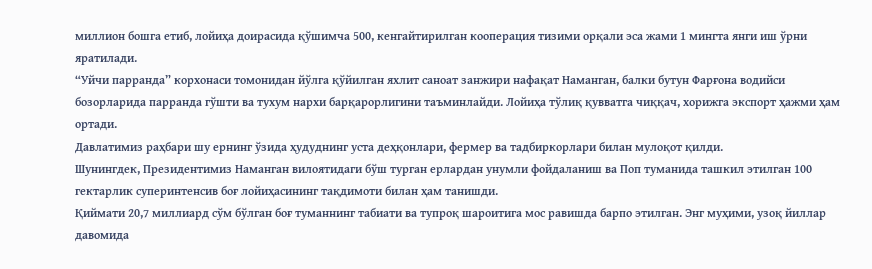миллион бошга етиб, лойиҳа доирасида қўшимча 500, кенгайтирилган кооперация тизими орқали эса жами 1 мингта янги иш ўрни яратилади.
“Уйчи парранда” корхонаси томонидан йўлга қўйилган яхлит саноат занжири нафақат Наманган, балки бутун Фарғона водийси бозорларида парранда гўшти ва тухум нархи барқарорлигини таъминлайди. Лойиҳа тўлиқ қувватга чиққач, хорижга экспорт ҳажми ҳам ортади.
Давлатимиз раҳбари шу ернинг ўзида ҳудуднинг уста деҳқонлари, фермер ва тадбиркорлари билан мулоқот қилди.
Шунингдек, Президентимиз Наманган вилоятидаги бўш турган ерлардан унумли фойдаланиш ва Поп туманида ташкил этилган 100 гектарлик суперинтенсив боғ лойиҳасининг тақдимоти билан ҳам танишди.
Қиймати 20,7 миллиард сўм бўлган боғ туманнинг табиати ва тупроқ шароитига мос равишда барпо этилган. Энг муҳими, узоқ йиллар давомида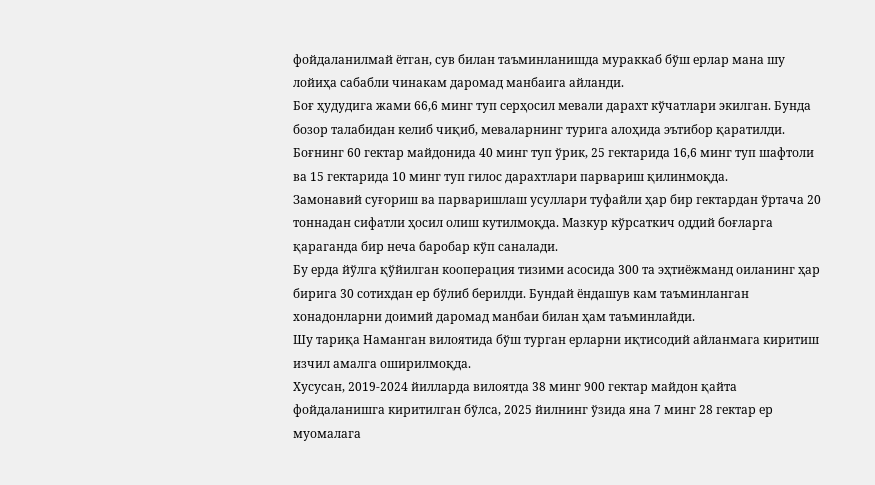фойдаланилмай ётган, сув билан таъминланишда мураккаб бўш ерлар мана шу лойиҳа сабабли чинакам даромад манбаига айланди.
Боғ ҳудудига жами 66,6 минг туп серҳосил мевали дарахт кўчатлари экилган. Бунда бозор талабидан келиб чиқиб, меваларнинг турига алоҳида эътибор қаратилди. Боғнинг 60 гектар майдонида 40 минг туп ўрик, 25 гектарида 16,6 минг туп шафтоли ва 15 гектарида 10 минг туп гилос дарахтлари парвариш қилинмоқда.
Замонавий суғориш ва парваришлаш усуллари туфайли ҳар бир гектардан ўртача 20 тоннадан сифатли ҳосил олиш кутилмоқда. Мазкур кўрсаткич оддий боғларга қараганда бир неча баробар кўп саналади.
Бу ерда йўлга қўйилган кооперация тизими асосида 300 та эҳтиёжманд оиланинг ҳар бирига 30 сотихдан ер бўлиб берилди. Бундай ёндашув кам таъминланган хонадонларни доимий даромад манбаи билан ҳам таъминлайди.
Шу тариқа Наманган вилоятида бўш турган ерларни иқтисодий айланмага киритиш изчил амалга оширилмоқда.
Хусусан, 2019-2024 йилларда вилоятда 38 минг 900 гектар майдон қайта фойдаланишга киритилган бўлса, 2025 йилнинг ўзида яна 7 минг 28 гектар ер муомалага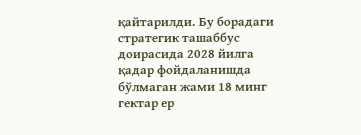қайтарилди. Бу борадаги стратегик ташаббус доирасида 2028 йилга қадар фойдаланишда бўлмаган жами 18 минг гектар ер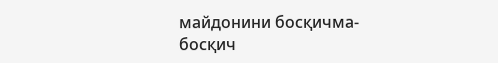майдонини босқичма-босқич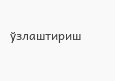ўзлаштириш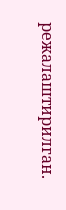режалаштирилган.